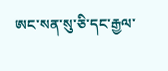ཨང་སན་སུ་ཅི་དང་རྒྱལ་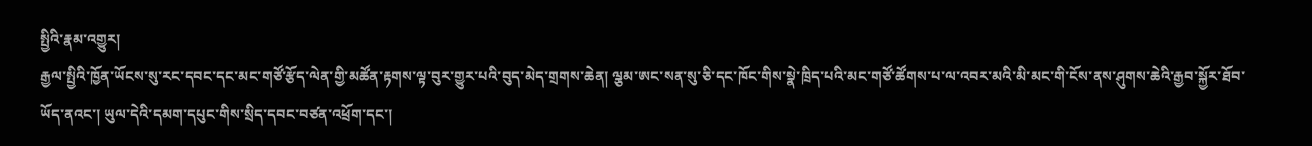སྤྱིའི་རྣམ་འགྱུར།
རྒྱལ་སྤྱིའི་ཁྱོན་ཡོངས་སུ་རང་དབང་དང་མང་གཙོ་རྩོད་ལེན་གྱི་མཚོན་རྟགས་ལྟ་བུར་གྱུར་པའི་བུད་མེད་གྲགས་ཆེན། ལྕམ་ཨང་སན་སུ་ཅི་དང་ཁོང་གིས་སྣེ་ཁྲིད་པའི་མང་གཙོ་ཚོགས་པ་ལ་འབར་མའི་མི་མང་གི་ངོས་ནས་ཤུགས་ཆེའི་རྒྱབ་སྐྱོར་ཐོབ་ཡོད་ནའང་། ཡུལ་དེའི་དམག་དཔུང་གིས་སྲིད་དབང་བཙན་འཕྲོག་དང་།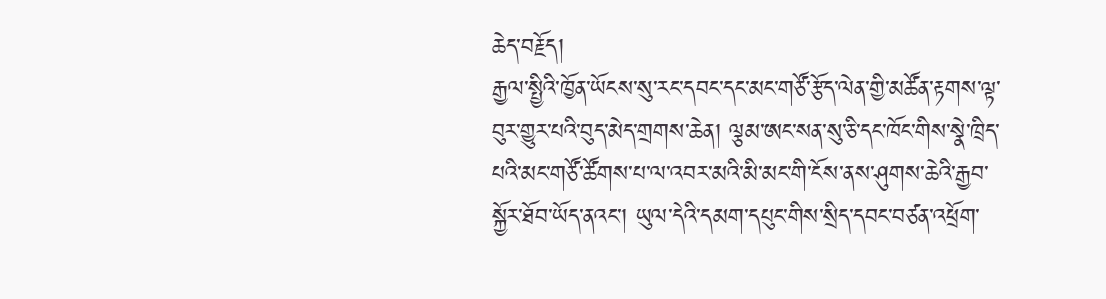ཆེད་བརྗོད།
རྒྱལ་སྤྱིའི་ཁྱོན་ཡོངས་སུ་རང་དབང་དང་མང་གཙོ་རྩོད་ལེན་གྱི་མཚོན་རྟགས་ལྟ་བུར་གྱུར་པའི་བུད་མེད་གྲགས་ཆེན། ལྕམ་ཨང་སན་སུ་ཅི་དང་ཁོང་གིས་སྣེ་ཁྲིད་པའི་མང་གཙོ་ཚོགས་པ་ལ་འབར་མའི་མི་མང་གི་ངོས་ནས་ཤུགས་ཆེའི་རྒྱབ་སྐྱོར་ཐོབ་ཡོད་ནའང་། ཡུལ་དེའི་དམག་དཔུང་གིས་སྲིད་དབང་བཙན་འཕྲོག་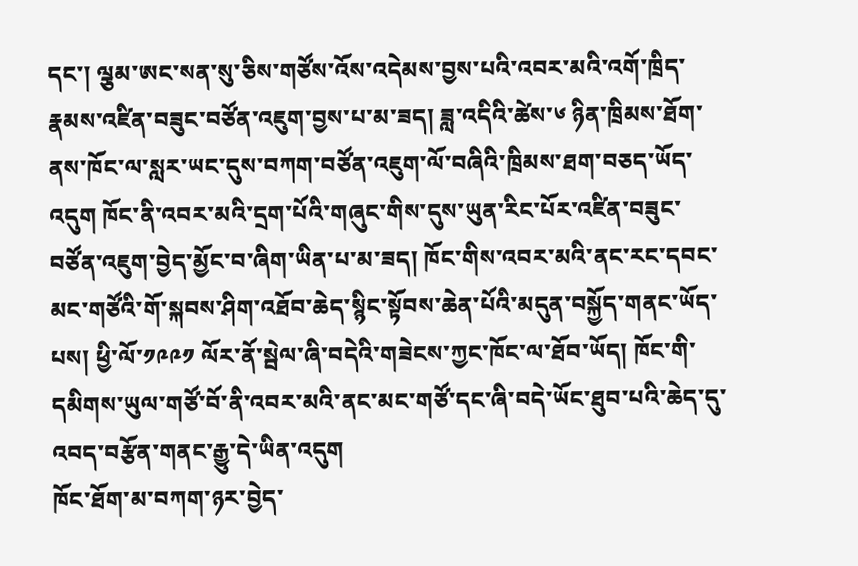དང་། ལྕམ་ཨང་སན་སུ་ཅིས་གཙོས་འོས་འདེམས་བྱས་པའི་འབར་མའི་འགོ་ཁྲིད་རྣམས་འཛིན་བཟུང་བཙོན་འཇུག་བྱས་པ་མ་ཟད། ཟླ་འདིའི་ཚེས་༦ ཉིན་ཁྲིམས་ཐོག་ནས་ཁོང་ལ་སླར་ཡང་དུས་བཀག་བཙོན་འཇུག་ལོ་བཞིའི་ཁྲིམས་ཐག་བཅད་ཡོད་འདུག ཁོང་ནི་འབར་མའི་དྲག་པོའི་གཞུང་གིས་དུས་ཡུན་རིང་པོར་འཛིན་བཟུང་བཙོན་འཇུག་བྱེད་མྱོང་བ་ཞིག་ཡིན་པ་མ་ཟད། ཁོང་གིས་འབར་མའི་ནང་རང་དབང་མང་གཙོའི་གོ་སྐབས་ཤིག་འཐོབ་ཆེད་སྙིང་སྟོབས་ཆེན་པོའི་མདུན་བསྐྱོད་གནང་ཡོད་པས། ཕྱི་ལོ་༡༩༩༡ ལོར་ནོ་སྦེལ་ཞི་བདེའི་གཟེངས་ཀྱང་ཁོང་ལ་ཐོབ་ཡོད། ཁོང་གི་དམིགས་ཡུལ་གཙོ་བོ་ནི་འབར་མའི་ནང་མང་གཙོ་དང་ཞི་བདེ་ཡོང་ཐུབ་པའི་ཆེད་དུ་འབད་བརྩོན་གནང་རྒྱུ་དེ་ཡིན་འདུག
ཁོང་ཐོག་མ་བཀག་ཉར་བྱེད་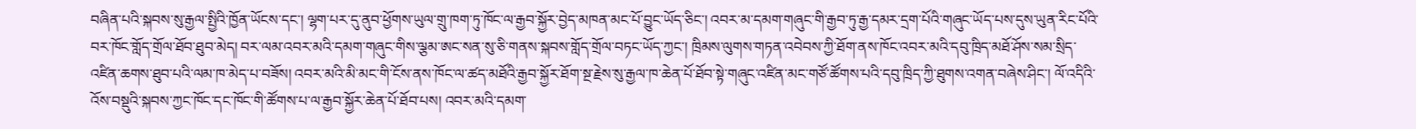བཞིན་པའི་སྐབས་སུ་རྒྱལ་སྤྱིའི་ཁྱོན་ཡོངས་དང་། ལྷག་པར་དུ་ནུབ་ཕྱོགས་ཡུལ་གྲུ་ཁག་ཏུ་ཁོང་ལ་རྒྱབ་སྐྱོར་བྱེད་མཁན་མང་པོ་བྱུང་ཡོད་ཅིང་། འབར་མ་དམག་གཞུང་གི་རྒྱབ་ཏུ་རྒྱ་དམར་དྲག་པོའི་གཞུང་ཡོད་པས་དུས་ཡུན་རིང་པོའི་བར་ཁོང་གློད་གྲོལ་ཐོབ་ཐུབ་མེད། བར་ལམ་འབར་མའི་དམག་གཞུང་གིས་ལྕམ་ཨང་སན་སུ་ཅི་གནས་སྐབས་གློད་གྲོལ་བཏང་ཡོད་ཀྱང་། ཁྲིམས་ལུགས་གཏན་འབེབས་ཀྱི་ཐོག་ནས་ཁོང་འབར་མའི་དབུ་ཁྲིད་མཐོ་ཤོས་སམ་སྲིད་འཛིན་ཆགས་ཐུབ་པའི་ལམ་ཁ་མེད་པ་བཟོས། འབར་མའི་མི་མང་གི་ངོས་ནས་ཁོང་ལ་ཚད་མཐོའི་རྒྱབ་སྐྱོར་ཐོག་སྔ་རྗེས་སུ་རྒྱལ་ཁ་ཆེན་པོ་ཐོབ་སྟེ་གཞུང་འཛིན་མང་གཙོ་ཚོགས་པའི་དབུ་ཁྲིད་ཀྱི་ཐུགས་འགན་བཞེས་ཤིང་། ལོ་འདིའི་འོས་བསྡུའི་སྐབས་ཀྱང་ཁོང་དང་ཁོང་གི་ཚོགས་པ་ལ་རྒྱབ་སྐྱོར་ཆེན་པོ་ཐོབ་པས། འབར་མའི་དམག་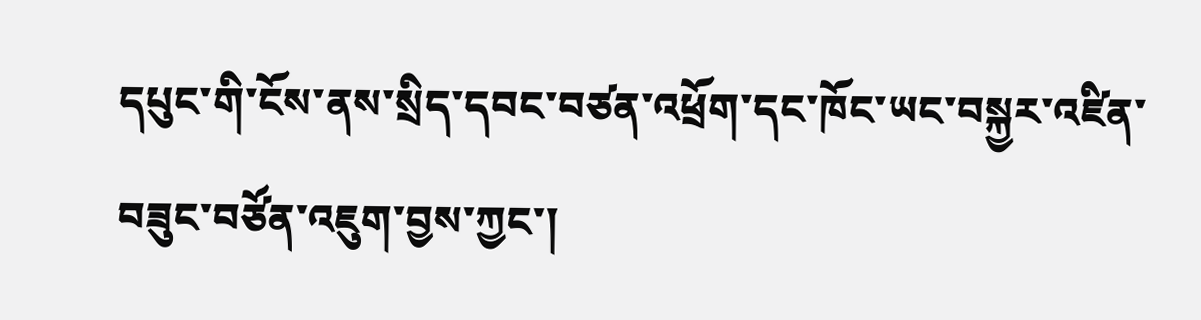དཔུང་གི་ངོས་ནས་སྲིད་དབང་བཙན་འཕྲོག་དང་ཁོང་ཡང་བསྐྱར་འཛིན་བཟུང་བཙོན་འཇུག་བྱས་ཀྱང་།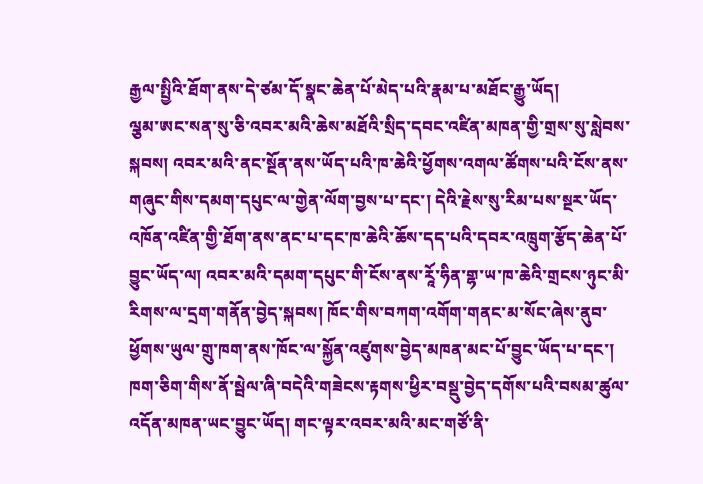རྒྱལ་སྤྱིའི་ཐོག་ནས་དེ་ཙམ་དོ་སྣང་ཆེན་པོ་མེད་པའི་རྣམ་པ་མཐོང་རྒྱུ་ཡོད།
ལྕམ་ཨང་སན་སུ་ཅི་འབར་མའི་ཆེས་མཐོའི་སྲིད་དབང་འཛིན་མཁན་གྱི་གྲས་སུ་སླེབས་སྐབས། འབར་མའི་ནང་སྔོན་ནས་ཡོད་པའི་ཁ་ཆེའི་ཕྱོགས་འགལ་ཚོགས་པའི་ངོས་ནས་གཞུང་གིས་དམག་དཔུང་ལ་གྱེན་ལོག་བྱས་པ་དང་། དེའི་རྗེས་སུ་རིམ་པས་སྔར་ཡོད་འཁོན་འཛིན་གྱི་ཐོག་ནས་ནང་པ་དང་ཁ་ཆེའི་ཆོས་དད་པའི་དབར་འཁྲུག་རྩོད་ཆེན་པོ་བྱུང་ཡོད་ལ། འབར་མའི་དམག་དཔུང་གི་ངོས་ནས་རཱོ་ཧིན་གྷ་ཡ་ཁ་ཆེའི་གྲངས་ཉུང་མི་རིགས་ལ་དྲག་གནོན་བྱེད་སྐབས། ཁོང་གིས་བཀག་འགོག་གནང་མ་སོང་ཞེས་ནུབ་ཕྱོགས་ཡུལ་གྲུ་ཁག་ནས་ཁོང་ལ་སྐྱོན་འཛུགས་བྱེད་མཁན་མང་པོ་བྱུང་ཡོད་པ་དང་། ཁག་ཅིག་གིས་ནོ་སྦེལ་ཞི་བདེའི་གཟེངས་རྟགས་ཕྱིར་བསྡུ་བྱེད་དགོས་པའི་བསམ་ཚུལ་འདོན་མཁན་ཡང་བྱུང་ཡོད། གང་ལྟར་འབར་མའི་མང་གཙོ་ནི་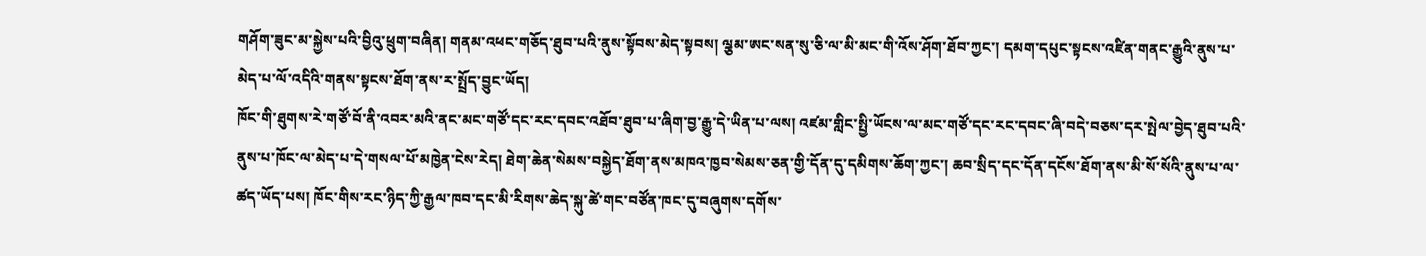གཤོག་ཟུང་མ་སྐྱེས་པའི་བྱིའུ་ཕྲུག་བཞིན། གནམ་འཕང་གཅོད་ཐུབ་པའི་ནུས་སྟོབས་མེད་སྟབས། ལྕམ་ཨང་སན་སུ་ཅི་ལ་མི་མང་གི་འོས་ཤོག་ཐོབ་ཀྱང་། དམག་དཔུང་སྟངས་འཛིན་གནང་རྒྱུའི་ནུས་པ་མེད་པ་ལོ་འདིའི་གནས་སྟངས་ཐོག་ནས་ར་སྤྲོད་བྱུང་ཡོད།
ཁོང་གི་ཐུགས་རེ་གཙོ་བོ་ནི་འབར་མའི་ནང་མང་གཙོ་དང་རང་དབང་འཐོབ་ཐུབ་པ་ཞིག་བྱ་རྒྱུ་དེ་ཡིན་པ་ལས། འཛམ་གླིང་སྤྱི་ཡོངས་ལ་མང་གཙོ་དང་རང་དབང་ཞི་བདེ་བཅས་དར་སྤེལ་བྱེད་ཐུབ་པའི་ནུས་པ་ཁོང་ལ་མེད་པ་དེ་གསལ་པོ་མཁྱེན་ངེས་རེད། ཐེག་ཆེན་སེམས་བསྐྱེད་ཐོག་ནས་མཁའ་ཁྱབ་སེམས་ཅན་གྱི་དོན་དུ་དམིགས་ཆོག་ཀྱང་། ཆབ་སྲིད་དང་དོན་དངོས་ཐོག་ནས་མི་སོ་སོའི་ནུས་པ་ལ་ཚད་ཡོད་པས། ཁོང་གིས་རང་ཉིད་ཀྱི་རྒྱལ་ཁབ་དང་མི་རིགས་ཆེད་སྐུ་ཚེ་གང་བཙོན་ཁང་དུ་བཞུགས་དགོས་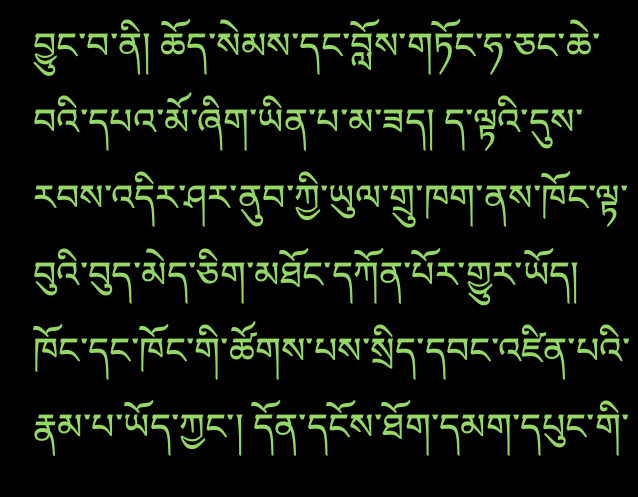བྱུང་བ་ནི། ཆོད་སེམས་དང་བློས་གཏོང་ཧ་ཅང་ཆེ་བའི་དཔའ་མོ་ཞིག་ཡིན་པ་མ་ཟད། ད་ལྟའི་དུས་རབས་འདིར་ཤར་ནུབ་ཀྱི་ཡུལ་གྲུ་ཁག་ནས་ཁོང་ལྟ་བུའི་བུད་མེད་ཅིག་མཐོང་དཀོན་པོར་གྱུར་ཡོད། ཁོང་དང་ཁོང་གི་ཚོགས་པས་སྲིད་དབང་འཛིན་པའི་རྣམ་པ་ཡོད་ཀྱང་། དོན་དངོས་ཐོག་དམག་དཔུང་གི་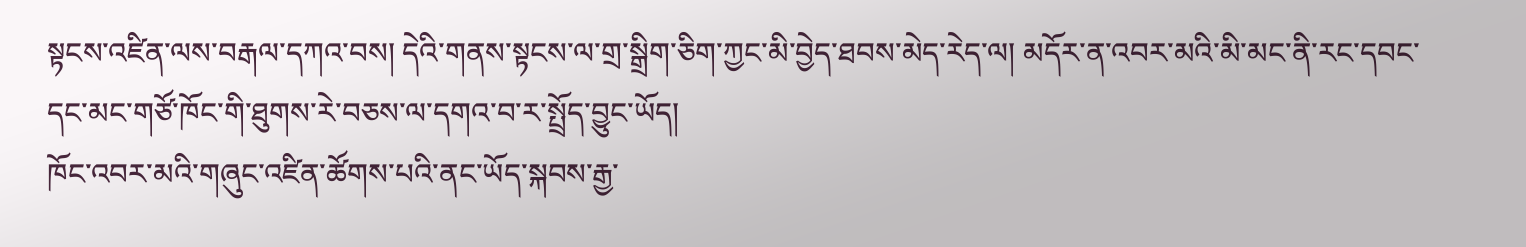སྟངས་འཛིན་ལས་བརྒལ་དཀའ་བས། དེའི་གནས་སྟངས་ལ་གྲ་སྒྲིག་ཅིག་ཀྱང་མི་བྱེད་ཐབས་མེད་རེད་ལ། མདོར་ན་འབར་མའི་མི་མང་ནི་རང་དབང་དང་མང་གཙོ་ཁོང་གི་ཐུགས་རེ་བཅས་ལ་དགའ་བ་ར་སྤྲོད་བྱུང་ཡོད།
ཁོང་འབར་མའི་གཞུང་འཛིན་ཚོགས་པའི་ནང་ཡོད་སྐབས་རྒྱ་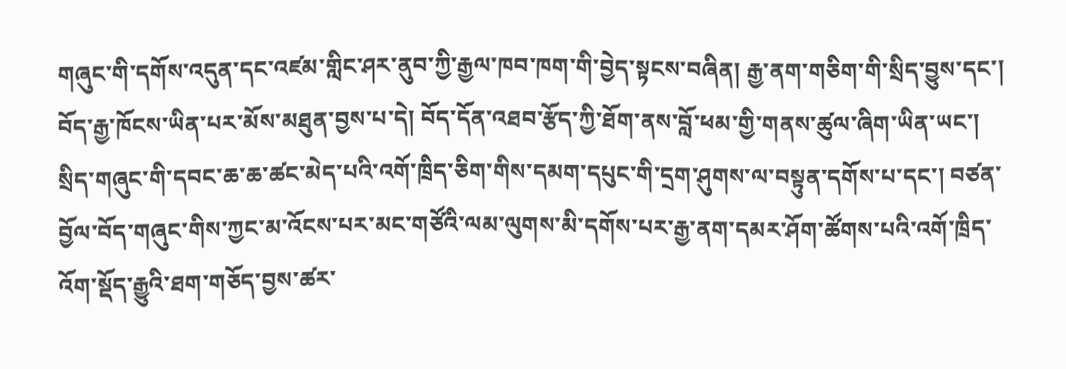གཞུང་གི་དགོས་འདུན་དང་འཛམ་གླིང་ཤར་ནུབ་ཀྱི་རྒྱལ་ཁབ་ཁག་གི་བྱེད་སྟངས་བཞིན། རྒྱ་ནག་གཅིག་གི་སྲིད་བྱུས་དང་། བོད་རྒྱ་ཁོངས་ཡིན་པར་མོས་མཐུན་བྱས་པ་དེ། བོད་དོན་འཐབ་རྩོད་ཀྱི་ཐོག་ནས་བློ་ཕམ་གྱི་གནས་ཚུལ་ཞིག་ཡིན་ཡང་། སྲིད་གཞུང་གི་དབང་ཆ་ཆ་ཚང་མེད་པའི་འགོ་ཁྲིད་ཅིག་གིས་དམག་དཔུང་གི་དྲག་ཤུགས་ལ་བསྟུན་དགོས་པ་དང་། བཙན་བྱོལ་བོད་གཞུང་གིས་ཀྱང་མ་འོངས་པར་མང་གཙོའི་ལམ་ལུགས་མི་དགོས་པར་རྒྱ་ནག་དམར་ཤོག་ཚོགས་པའི་འགོ་ཁྲིད་འོག་སྡོད་རྒྱུའི་ཐག་གཅོད་བྱས་ཚར་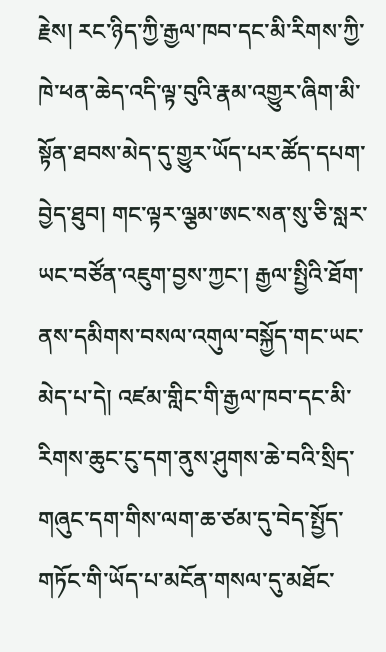རྗེས། རང་ཉིད་ཀྱི་རྒྱལ་ཁབ་དང་མི་རིགས་ཀྱི་ཁེ་ཕན་ཆེད་འདི་ལྟ་བུའི་རྣམ་འགྱུར་ཞིག་མི་སྟོན་ཐབས་མེད་དུ་གྱུར་ཡོད་པར་ཚོད་དཔག་བྱེད་ཐུབ། གང་ལྟར་ལྕམ་ཨང་སན་སུ་ཅི་སླར་ཡང་བཙོན་འཇུག་བྱས་ཀྱང་། རྒྱལ་སྤྱིའི་ཐོག་ནས་དམིགས་བསལ་འགུལ་བསྐྱོད་གང་ཡང་མེད་པ་དེ། འཛམ་གླིང་གི་རྒྱལ་ཁབ་དང་མི་རིགས་ཆུང་ངུ་དག་ནུས་ཤུགས་ཆེ་བའི་སྲིད་གཞུང་དག་གིས་ལག་ཆ་ཙམ་དུ་བེད་སྤྱོད་གཏོང་གི་ཡོད་པ་མངོན་གསལ་དུ་མཐོང་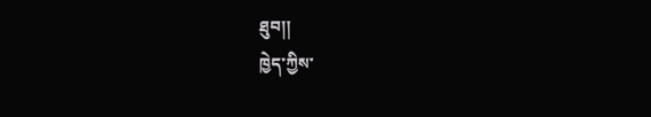ཐུབ།།
ཁྱེད་ཀྱིས་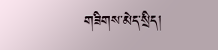གཟིགས་མེད་སྲིད།